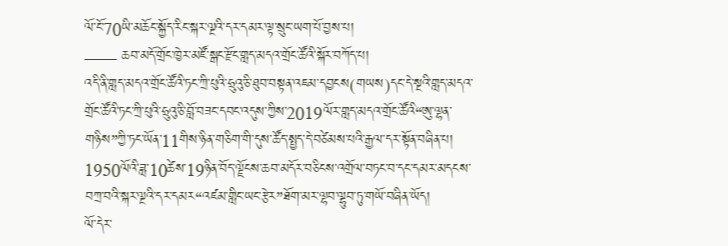ལོ་ངོ་70ཡི་མཆོང་སྐྱོད་རིང་སྐར་ལྔའི་དར་དམར་ལྟ་སྲུང་ཡག་པོ་བྱས་པ།
—— ཆབ་མདོ་གྲོང་ཁྱེར་མཛོ་སྒང་རྫོང་གླད་མདའ་གྲོང་ཚོའི་སྐོར་བཀོད་པ།
འདི་ནི་གླད་མདའ་གྲོང་ཚོའི་ཏང་ཀྲི་པུའི་ཧྲུའུ་ཅི་ཐུབ་བསྟན་འཇམ་དབྱངས(གཡས)དང་དེ་སྔའི་གླད་མདའ་གྲོང་ཚོའི་ཏང་ཀྲི་པུའི་ཧྲུའུ་ཅི་བློ་བཟང་དབང་འདུས་ཀྱིས་2019ལོར་གླད་མདའ་གྲོང་ཚོའི“ཨུ་ལྷན་གཉིས”ཀྱི་ཏང་ཡོན་11གིས་ཉིན་གཅིག་གི་དུས་ཚོད་སྤྱད་དེ་བཙེམས་པའི་རྒྱལ་དར་སྟོན་བཞིན་པ།
1950ལོའི་ཟླ་10ཚེས་19ཉིན་བོད་ལྗོངས་ཆབ་མདོར་བཅིངས་འགྲོལ་བཏང་བ་དང་དམར་མདངས་བཀྲ་བའི་སྐར་ལྔའི་དར་དམར“འཛམ་གླིང་ཡང་རྩེར”ཐོག་མར་ལྷབ་ལྷུབ་ཏུ་གཡོ་བཞིན་ཡོད།
ལོ་དེར་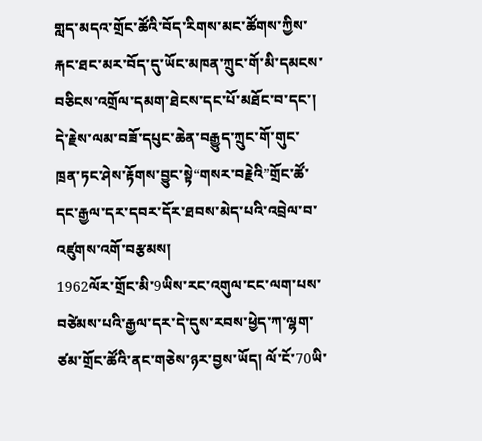གླད་མདའ་གྲོང་ཚོའི་བོད་རིགས་མང་ཚོགས་ཀྱིས་རྐང་ཐང་མར་བོད་དུ་ཡོང་མཁན་ཀྲུང་གོ་མི་དམངས་བཅིངས་འགྲོལ་དམག་ཐེངས་དང་པོ་མཐོང་བ་དང་། དེ་རྗེས་ལམ་བཟོ་དཔུང་ཆེན་བརྒྱུད་ཀྲུང་གོ་གུང་ཁྲན་ཏང་ཤེས་རྟོགས་བྱུང་སྟེ“གསར་བརྗེའི”གྲོང་ཚོ་དང་རྒྱལ་དར་དབར་དོར་ཐབས་མེད་པའི་འབྲེལ་བ་འཛུགས་འགོ་བརྩམས།
1962ལོར་གྲོང་མི་9ཡིས་རང་འགུལ་ངང་ལག་པས་བཙེམས་པའི་རྒྱལ་དར་དེ་དུས་རབས་ཕྱེད་ཀ་ལྷག་ཙམ་གྲོང་ཚོའི་ནང་གཅེས་ཉར་བྱས་ཡོད། ལོ་ངོ་70ཡི་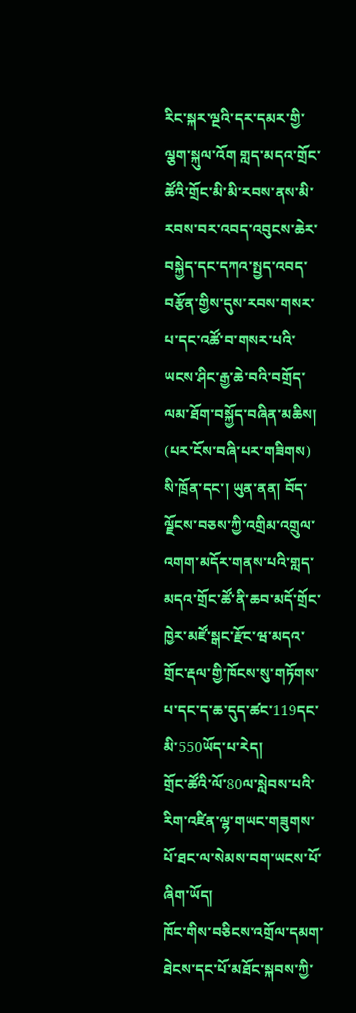རིང་སྐར་ལྔའི་དར་དམར་གྱི་ལྕག་སྐུལ་འོག གླད་མདའ་གྲོང་ཚོའི་གྲོང་མི་མི་རབས་ནས་མི་རབས་བར་འབད་འབུངས་ཆེར་བསྐྱེད་དང་དཀའ་སྤྱད་འབད་བརྩོན་གྱིས་དུས་རབས་གསར་པ་དང་འཚོ་བ་གསར་པའི་ཡངས་ཤིང་རྒྱ་ཆེ་བའི་བགྲོད་ལམ་ཐོག་བསྐྱོད་བཞིན་མཆིས།
(པར་ངོས་བཞི་པར་གཟིགས)
སི་ཁྲོན་དང་། ཡུན་ནན། བོད་ལྗོངས་བཅས་ཀྱི་འགྲིམ་འགྲུལ་འགག་མདོར་གནས་པའི་གླད་མདའ་གྲོང་ཚོ་ནི་ཆབ་མདོ་གྲོང་ཁྱེར་མཛོ་སྒང་རྫོང་ཝ་མདའ་གྲོང་རྡལ་གྱི་ཁོངས་སུ་གཏོགས་པ་དང་ད་ཆ་དུད་ཚང་119དང་མི་550ཡོད་པ་རེད།
གྲོང་ཚོའི་ལོ་80ལ་སླེབས་པའི་རིག་འཛིན་ལྷ་གཡང་གཟུགས་པོ་ཐང་ལ་སེམས་བག་ཡངས་པོ་ཞིག་ཡོད།
ཁོང་གིས་བཅིངས་འགྲོལ་དམག་ཐེངས་དང་པོ་མཐོང་སྐབས་ཀྱི་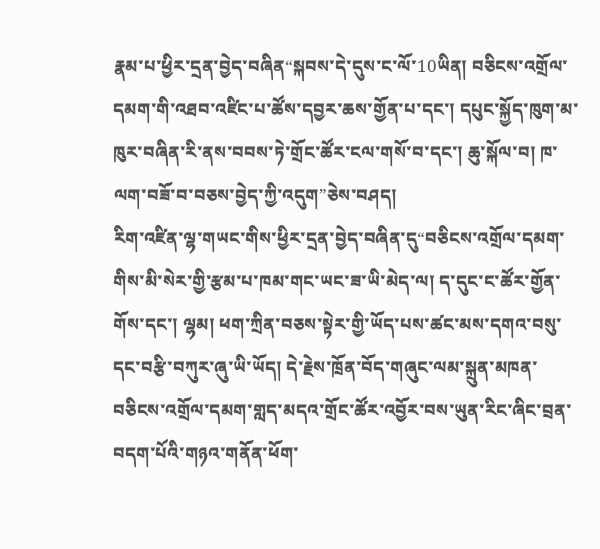རྣམ་པ་ཕྱིར་དྲན་བྱེད་བཞིན“སྐབས་དེ་དུས་ང་ལོ་10ཡིན། བཅིངས་འགྲོལ་དམག་གི་འཐབ་འཛིང་པ་ཚོས་དབྱར་ཆས་གྱོན་པ་དང་། དཔུང་སྐྱོད་ཁུག་མ་ཁུར་བཞིན་རི་ནས་བབས་ཏེ་གྲོང་ཚོར་ངལ་གསོ་བ་དང་། ཆུ་སྐོལ་བ། ཁ་ལག་བཟོ་བ་བཅས་བྱེད་ཀྱི་འདུག”ཅེས་བཤད།
རིག་འཛིན་ལྷ་གཡང་གིས་ཕྱིར་དྲན་བྱེད་བཞིན་དུ“བཅིངས་འགྲོལ་དམག་གིས་མི་སེར་གྱི་རྩམ་པ་ཁམ་གང་ཡང་ཟ་ཡི་མེད་ལ། ད་དུང་ང་ཚོར་གྱོན་གོས་དང་། ལྷམ། ཕག་ཀྲིན་བཅས་སྟེར་གྱི་ཡོད་པས་ཚང་མས་དགའ་བསུ་དང་བརྩི་བཀུར་ཞུ་ཡི་ཡོད། དེ་རྗེས་ཁྲོན་བོད་གཞུང་ལམ་སྐྲུན་མཁན་བཅིངས་འགྲོལ་དམག་གླད་མདའ་གྲོང་ཚོར་འབྱོར་བས་ཡུན་རིང་ཞིང་བྲན་བདག་པོའི་གཉའ་གནོན་ཕོག་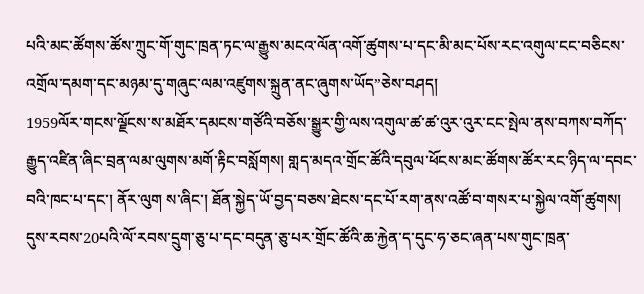པའི་མང་ཚོགས་ཚོས་ཀྲུང་གོ་གུང་ཁྲན་ཏང་ལ་རྒྱུས་མངའ་ལོན་འགོ་ཚུགས་པ་དང་མི་མང་པོས་རང་འགུལ་ངང་བཅིངས་འགྲོལ་དམག་དང་མཉམ་དུ་གཞུང་ལམ་འཛུགས་སྐྲུན་ནང་ཞུགས་ཡོད”ཅེས་བཤད།
1959ལོར་གངས་ལྗོངས་ས་མཐོར་དམངས་གཙོའི་བཅོས་སྒྱུར་གྱི་ལས་འགུལ་ཚ་ཚ་འུར་འུར་ངང་སྤེལ་ནས་བཀས་བཀོད་རྒྱུད་འཛིན་ཞིང་བྲན་ལམ་ལུགས་མགོ་རྟིང་བསློགས། གླད་མདའ་གྲོང་ཚོའི་དབུལ་ཕོངས་མང་ཚོགས་ཚོར་རང་ཉིད་ལ་དབང་བའི་ཁང་པ་དང་། ནོར་ལུག ས་ཞིང་། ཐོན་སྐྱེད་ཡོ་བྱད་བཅས་ཐེངས་དང་པོ་རག་ནས་འཚོ་བ་གསར་པ་སྐྱེལ་འགོ་ཚུགས།
དུས་རབས་20པའི་ལོ་རབས་དྲུག་ཅུ་པ་དང་བདུན་ཅུ་པར་གྲོང་ཚོའི་ཆ་རྐྱེན་ད་དུང་ཧ་ཅང་ཞན་པས་གུང་ཁྲན་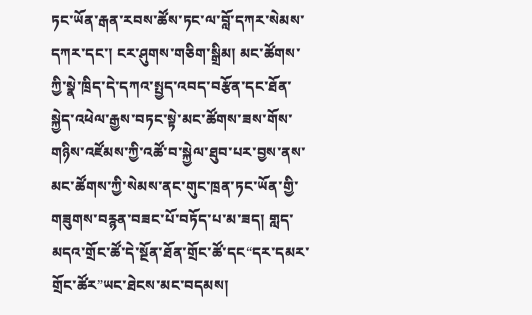ཏང་ཡོན་རྒན་རབས་ཚོས་ཏང་ལ་བློ་དཀར་སེམས་དཀར་དང་། ངར་ཤུགས་གཅིག་སྒྲིམ། མང་ཚོགས་ཀྱི་སྣེ་ཁྲིད་དེ་དཀའ་སྤྱད་འབད་བརྩོན་དང་ཐོན་སྐྱེད་འཕེལ་རྒྱས་བཏང་སྟེ་མང་ཚོགས་ཟས་གོས་གཉིས་འཛོམས་ཀྱི་འཚོ་བ་སྐྱེལ་ཐུབ་པར་བྱས་ནས་མང་ཚོགས་ཀྱི་སེམས་ནང་གུང་ཁྲན་ཏང་ཡོན་གྱི་གཟུགས་བརྙན་བཟང་པོ་བཏོད་པ་མ་ཟད། གླད་མདའ་གྲོང་ཚོ་དེ་སྔོན་ཐོན་གྲོང་ཚོ་དང“དར་དམར་གྲོང་ཚོར”ཡང་ཐེངས་མང་བདམས།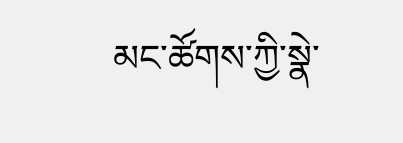མང་ཚོགས་ཀྱི་སྣེ་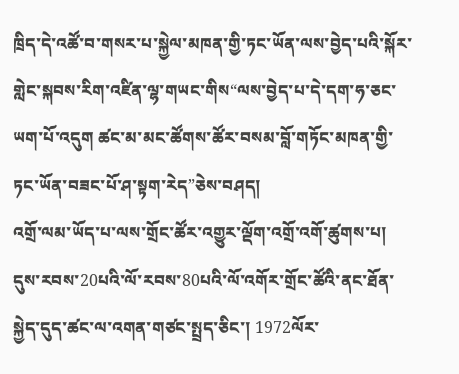ཁྲིད་དེ་འཚོ་བ་གསར་པ་སྐྱེལ་མཁན་གྱི་ཏང་ཡོན་ལས་བྱེད་པའི་སྐོར་གླེང་སྐབས་རིག་འཛིན་ལྷ་གཡང་གིས“ལས་བྱེད་པ་དེ་དག་ཧ་ཅང་ཡག་པོ་འདུག ཚང་མ་མང་ཚོགས་ཚོར་བསམ་བློ་གཏོང་མཁན་གྱི་ཏང་ཡོན་བཟང་པོ་ཤ་སྟག་རེད”ཅེས་བཤད།
འགྲོ་ལམ་ཡོད་པ་ལས་གྲོང་ཚོར་འགྱུར་ལྡོག་འགྲོ་འགོ་ཚུགས་པ།
དུས་རབས་20པའི་ལོ་རབས་80པའི་ལོ་འགོར་གྲོང་ཚོའི་ནང་ཐོན་སྐྱེད་དུད་ཚང་ལ་འགན་གཙང་སྤྲད་ཅིང་། 1972ལོར་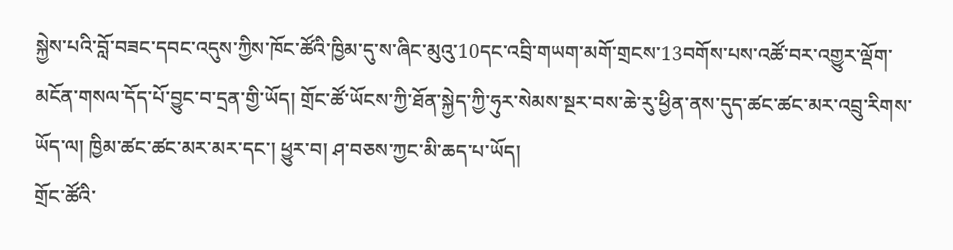སྐྱེས་པའི་བློ་བཟང་དབང་འདུས་ཀྱིས་ཁོང་ཚོའི་ཁྱིམ་དུ་ས་ཞིང་མུའུ་10དང་འབྲི་གཡག་མགོ་གྲངས་13བགོས་པས་འཚོ་བར་འགྱུར་ལྡོག་མངོན་གསལ་དོད་པོ་བྱུང་བ་དྲན་གྱི་ཡོད། གྲོང་ཚོ་ཡོངས་ཀྱི་ཐོན་སྐྱེད་ཀྱི་ཧུར་སེམས་སྔར་བས་ཆེ་རུ་ཕྱིན་ནས་དུད་ཚང་ཚང་མར་འབྲུ་རིགས་ཡོད་ལ། ཁྱིམ་ཚང་ཚང་མར་མར་དང་། ཕྱུར་བ། ཤ་བཅས་ཀྱང་མི་ཆད་པ་ཡོད།
གྲོང་ཚོའི་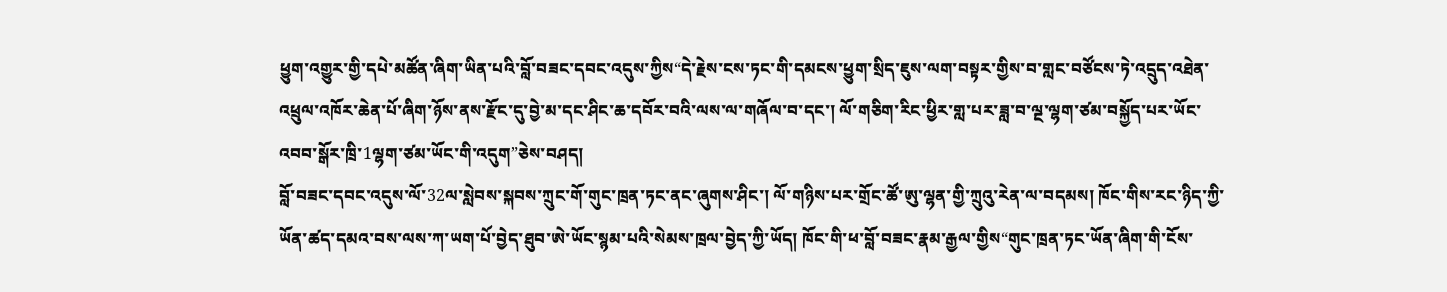ཕྱུག་འགྱུར་གྱི་དཔེ་མཚོན་ཞིག་ཡིན་པའི་བློ་བཟང་དབང་འདུས་ཀྱིས“དེ་རྗེས་ངས་ཏང་གི་དམངས་ཕྱུག་སྲིད་ཇུས་ལག་བསྟར་གྱིས་བ་གླང་བཙོངས་ཏེ་འདྲུད་འཐེན་འཕྲུལ་འཁོར་ཆེན་པོ་ཞིག་ཉོས་ནས་རྫོང་དུ་བྱེ་མ་དང་ཤིང་ཆ་དབོར་བའི་ལས་ལ་གཞོལ་བ་དང་། ལོ་གཅིག་རིང་ཕྱིར་གླ་པར་ཟླ་བ་ལྔ་ལྷག་ཙམ་བསྐྱོད་པར་ཡོང་འབབ་སྒོར་ཁྲི་1ལྷག་ཙམ་ཡོང་གི་འདུག”ཅེས་བཤད།
བློ་བཟང་དབང་འདུས་ལོ་32ལ་སླེབས་སྐབས་ཀྲུང་གོ་གུང་ཁྲན་ཏང་ནང་ཞུགས་ཤིང་། ལོ་གཉིས་པར་གྲོང་ཚོ་ཨུ་ལྷན་གྱི་ཀྲུའུ་རེན་ལ་བདམས། ཁོང་གིས་རང་ཉིད་ཀྱི་ཡོན་ཚད་དམའ་བས་ལས་ཀ་ཡག་པོ་བྱེད་ཐུབ་ཨེ་ཡོང་སྙམ་པའི་སེམས་ཁྲལ་བྱེད་ཀྱི་ཡོད། ཁོང་གི་ཕ་བློ་བཟང་རྣམ་རྒྱལ་གྱིས“གུང་ཁྲན་ཏང་ཡོན་ཞིག་གི་ངོས་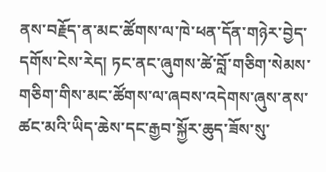ནས་བརྗོད་ན་མང་ཚོགས་ལ་ཁེ་ཕན་དོན་གཉེར་བྱེད་དགོས་ངེས་རེད། ཏང་ནང་ཞུགས་ཚེ་བློ་གཅིག་སེམས་གཅིག་གིས་མང་ཚོགས་ལ་ཞབས་འདེགས་ཞུས་ནས་ཚང་མའི་ཡིད་ཆེས་དང་རྒྱབ་སྐྱོར་ཆུད་ཟོས་སུ་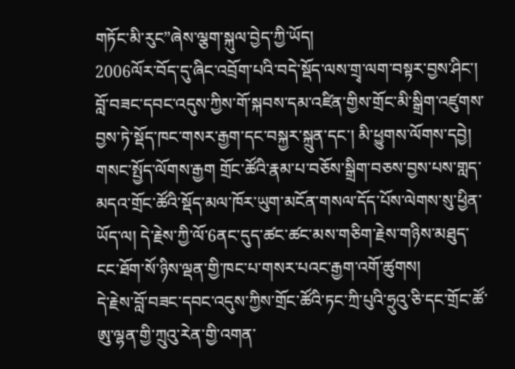གཏོང་མི་རུང”ཞེས་ལྕག་སྐུལ་བྱེད་ཀྱི་ཡོད།
2006ལོར་བོད་དུ་ཞིང་འབྲོག་པའི་བདེ་སྡོད་ལས་གྲྭ་ལག་བསྟར་བྱས་ཤིང་། བློ་བཟང་དབང་འདུས་ཀྱིས་གོ་སྐབས་དམ་འཛིན་གྱིས་གྲོང་མི་སྒྲིག་འཛུགས་བྱས་ཏེ་སྡོད་ཁང་གསར་རྒྱག་དང་བསྐྱར་སྐྲུན་དང་། མི་ཕྱུགས་ལོགས་དབྱེ། གསང་སྤྱོད་ལོགས་རྒྱག གྲོང་ཚོའི་རྣམ་པ་བཅོས་སྒྲིག་བཅས་བྱས་པས་གླད་མདའ་གྲོང་ཚོའི་སྡོད་མལ་ཁོར་ཡུག་མངོན་གསལ་དོད་པོས་ལེགས་སུ་ཕྱིན་ཡོད་ལ། དེ་རྗེས་ཀྱི་ལོ་6ནང་དུད་ཚང་ཚང་མས་གཅིག་རྗེས་གཉིས་མཐུད་ངང་ཐོག་སོ་ཉིས་ལྡན་གྱི་ཁང་པ་གསར་པའང་རྒྱག་འགོ་ཚུགས།
དེ་རྗེས་བློ་བཟང་དབང་འདུས་ཀྱིས་གྲོང་ཚོའི་ཏང་ཀྲི་པུའི་ཧྲུའུ་ཅི་དང་གྲོང་ཚོ་ཨུ་ལྷན་གྱི་ཀྲུའུ་རེན་གྱི་འགན་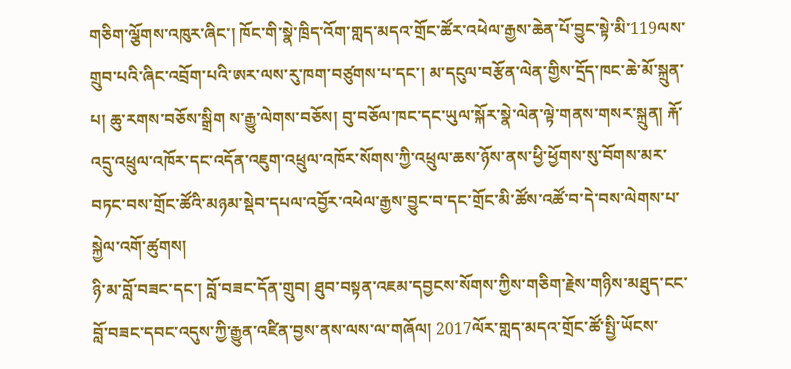གཅིག་ལྕོགས་འཁུར་ཞིང་། ཁོང་གི་སྣེ་ཁྲིད་འོག་གླད་མདའ་གྲོང་ཚོར་འཕེལ་རྒྱས་ཆེན་པོ་བྱུང་སྟེ་མི་119ལས་གྲུབ་པའི་ཞིང་འབྲོག་པའི་ཨར་ལས་རུ་ཁག་བཙུགས་པ་དང་། མ་དངུལ་བརྩོན་ལེན་གྱིས་དྲོད་ཁང་ཆེ་མོ་སྐྲུན་པ། ཆུ་རགས་བཅོས་སྒྲིག ས་རྒྱུ་ལེགས་བཅོས། བུ་བཅོལ་ཁང་དང་ཡུལ་སྐོར་སྣེ་ལེན་ལྟེ་གནས་གསར་སྐྲུན། རྐོ་འདྲུ་འཕྲུལ་འཁོར་དང་འདོན་འཇུག་འཕྲུལ་འཁོར་སོགས་ཀྱི་འཕྲུལ་ཆས་ཉོས་ནས་ཕྱི་ཕྱོགས་སུ་བོགས་མར་བཏང་བས་གྲོང་ཚོའི་མཉམ་སྡེབ་དཔལ་འབྱོར་འཕེལ་རྒྱས་བྱུང་བ་དང་གྲོང་མི་ཚོས་འཚོ་བ་དེ་བས་ལེགས་པ་སྐྱེལ་འགོ་ཚུགས།
ཉི་མ་བློ་བཟང་དང་། བློ་བཟང་དོན་གྲུབ། ཐུབ་བསྟན་འཇམ་དབྱངས་སོགས་ཀྱིས་གཅིག་རྗེས་གཉིས་མཐུད་ངང་བློ་བཟང་དབང་འདུས་ཀྱི་རྒྱུན་འཛིན་བྱས་ནས་ལས་ལ་གཞོལ། 2017ལོར་གླད་མདའ་གྲོང་ཚོ་སྤྱི་ཡོངས་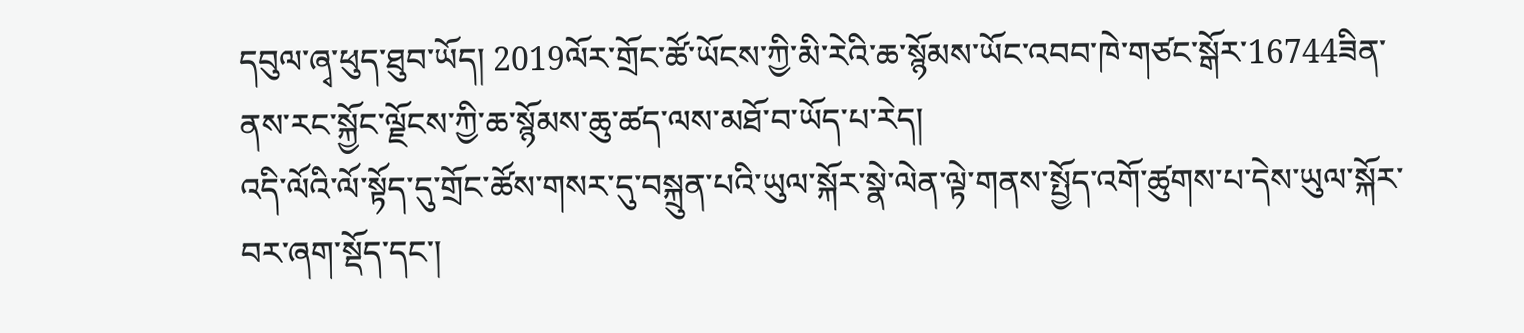དབུལ་ཞྭ་ཕུད་ཐུབ་ཡོད། 2019ལོར་གྲོང་ཚོ་ཡོངས་ཀྱི་མི་རེའི་ཆ་སྙོམས་ཡོང་འབབ་ཁེ་གཙང་སྒོར་16744ཟིན་ནས་རང་སྐྱོང་ལྗོངས་ཀྱི་ཆ་སྙོམས་ཆུ་ཚད་ལས་མཐོ་བ་ཡོད་པ་རེད།
འདི་ལོའི་ལོ་སྟོད་དུ་གྲོང་ཚོས་གསར་དུ་བསྐྲུན་པའི་ཡུལ་སྐོར་སྣེ་ལེན་ལྟེ་གནས་སྤྱོད་འགོ་ཚུགས་པ་དེས་ཡུལ་སྐོར་བར་ཞག་སྡོད་དང་།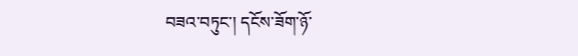བཟའ་བཏུང་། དངོས་ཟོག་ཉོ་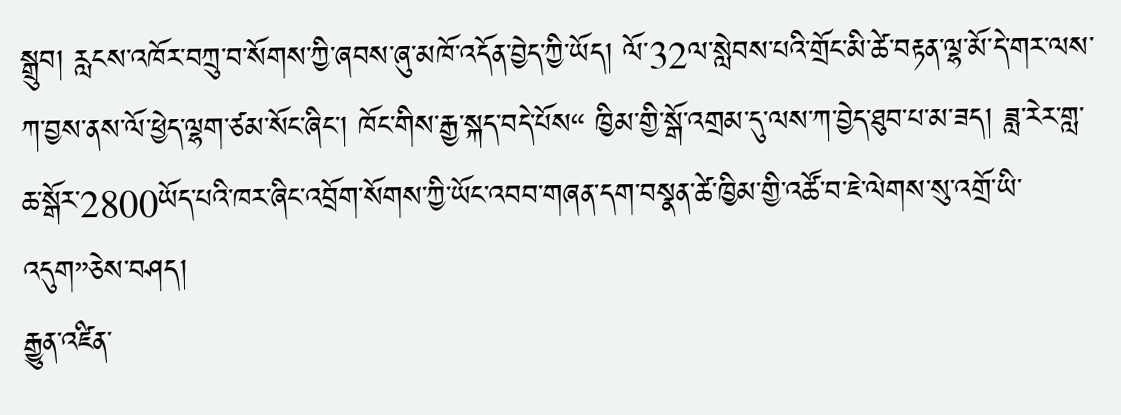སྒྲུབ། རླངས་འཁོར་བཀྲུ་བ་སོགས་ཀྱི་ཞབས་ཞུ་མཁོ་འདོན་བྱེད་ཀྱི་ཡོད། ལོ་32ལ་སླེབས་པའི་གྲོང་མི་ཚེ་བརྟན་ལྷ་མོ་དེ་གར་ལས་ཀ་བྱས་ནས་ལོ་ཕྱེད་ལྷག་ཙམ་སོང་ཞིང་། ཁོང་གིས་རྒྱ་སྐད་བདེ་པོས“ ཁྱིམ་གྱི་སྒོ་འགྲམ་དུ་ལས་ཀ་བྱེད་ཐུབ་པ་མ་ཟད། ཟླ་རེར་གླ་ཆ་སྒོར་2800ཡོད་པའི་ཁར་ཞིང་འབྲོག་སོགས་ཀྱི་ཡོང་འབབ་གཞན་དག་བསྣན་ཚེ་ཁྱིམ་གྱི་འཚོ་བ་ཇེ་ལེགས་སུ་འགྲོ་ཡི་འདུག”ཅེས་བཤད།
རྒྱུན་འཛིན་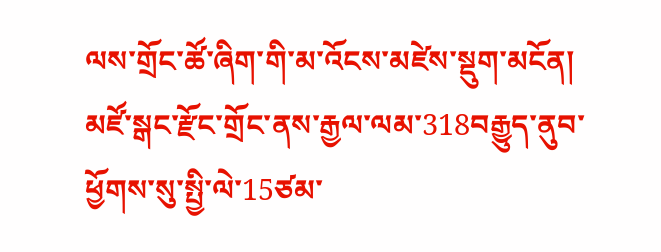ལས་གྲོང་ཚོ་ཞིག་གི་མ་འོངས་མཛེས་སྡུག་མངོན།
མཛོ་སྒང་རྫོང་གྲོང་ནས་རྒྱལ་ལམ་318བརྒྱུད་ནུབ་ཕྱོགས་སུ་སྤྱི་ལེ་15ཙམ་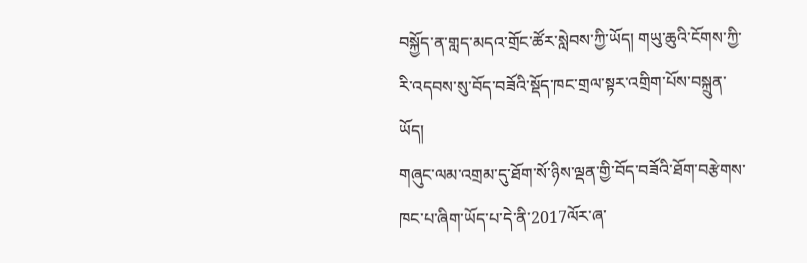བསྐྱོད་ན་གླད་མདའ་གྲོང་ཚོར་སླེབས་ཀྱི་ཡོད། གཡུ་ཆུའི་ངོགས་ཀྱི་རི་འདབས་སུ་བོད་བཟོའི་སྡོད་ཁང་གྲལ་སྟར་འགྲིག་པོས་བསྐྲུན་ཡོད།
གཞུང་ལམ་འགྲམ་དུ་ཐོག་སོ་ཉིས་ལྡན་གྱི་བོད་བཟོའི་ཐོག་བརྩེགས་ཁང་པ་ཞིག་ཡོད་པ་དེ་ནི་2017ལོར་ཞ་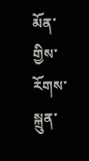མོན་གྱིས་རོགས་སྐྲུན་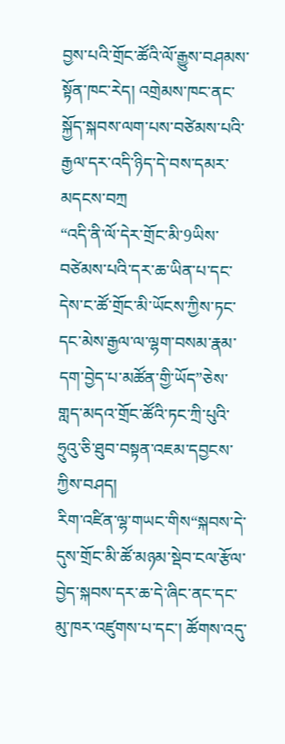བྱས་པའི་གྲོང་ཚོའི་ལོ་རྒྱུས་བཤམས་སྟོན་ཁང་རེད། འགྲེམས་ཁང་ནང་སྐྱོད་སྐབས་ལག་པས་བཙེམས་པའི་རྒྱལ་དར་འདི་ཉིད་དེ་བས་དམར་མདངས་བཀྲ
“འདི་ནི་ལོ་དེར་གྲོང་མི་9ཡིས་བཙེམས་པའི་དར་ཆ་ཡིན་པ་དང་དེས་ང་ཚོ་གྲོང་མི་ཡོངས་ཀྱིས་ཏང་དང་མེས་རྒྱལ་ལ་ལྷག་བསམ་རྣམ་དག་བྱེད་པ་མཚོན་གྱི་ཡོད”ཅེས་གླད་མདའ་གྲོང་ཚོའི་ཏང་ཀྲི་པུའི་ཧྲུའུ་ཅི་ཐུབ་བསྟན་འཇམ་དབྱངས་ཀྱིས་བཤད།
རིག་འཛིན་ལྷ་གཡང་གིས“སྐབས་དེ་དུས་གྲོང་མི་ཚོ་མཉམ་སྡེབ་ངལ་རྩོལ་བྱེད་སྐབས་དར་ཆ་དེ་ཞིང་ནང་དང་མུ་ཁར་འཛུགས་པ་དང་། ཚོགས་འདུ་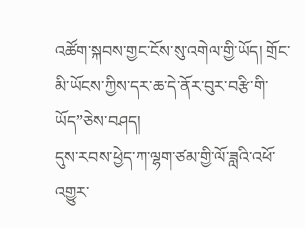འཚོག་སྐབས་གྱང་ངོས་སུ་འགེལ་གྱི་ཡོད། གྲོང་མི་ཡོངས་ཀྱིས་དར་ཆ་དེ་ནོར་བུར་བརྩི་གི་ཡོད”ཅེས་བཤད།
དུས་རབས་ཕྱེད་ཀ་ལྷག་ཙམ་གྱི་ལོ་ཟླའི་འཕོ་འགྱུར་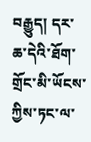བརྒྱུད། དར་ཆ་དེའི་ཐོག་གྲོང་མི་ཡོངས་ཀྱིས་ཏང་ལ་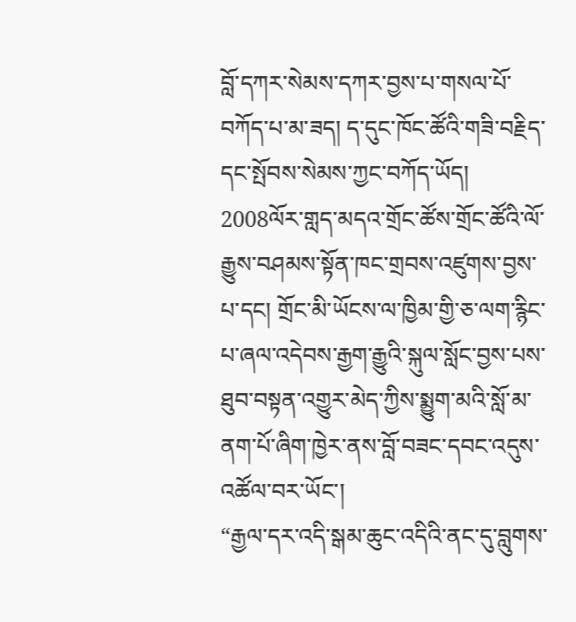བློ་དཀར་སེམས་དཀར་བྱས་པ་གསལ་པོ་བཀོད་པ་མ་ཟད། ད་དུང་ཁོང་ཚོའི་གཟི་བརྗིད་དང་སྤོབས་སེམས་ཀྱང་བཀོད་ཡོད།
2008ལོར་གླད་མདའ་གྲོང་ཚོས་གྲོང་ཚོའི་ལོ་རྒྱུས་བཤམས་སྟོན་ཁང་གྲབས་འཛུགས་བྱས་པ་དང། གྲོང་མི་ཡོངས་ལ་ཁྱིམ་གྱི་ཅ་ལག་རྙིང་པ་ཞལ་འདེབས་རྒྱག་རྒྱུའི་སྐུལ་སློང་བྱས་པས་ཐུབ་བསྟན་འགྱུར་མེད་ཀྱིས་སྨྱུག་མའི་སློ་མ་ནག་པོ་ཞིག་ཁྱེར་ནས་བློ་བཟང་དབང་འདུས་འཚོལ་བར་ཡོང་།
“རྒྱལ་དར་འདི་སྒམ་ཆུང་འདིའི་ནང་དུ་བླུགས་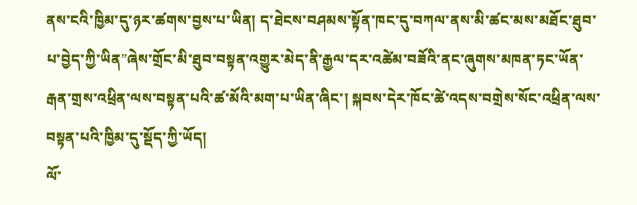ནས་ངའི་ཁྱིམ་དུ་ཉར་ཚགས་བྱས་པ་ཡིན། ད་ཐེངས་བཤམས་སྟོན་ཁང་དུ་བཀལ་ནས་མི་ཚང་མས་མཐོང་ཐུབ་པ་བྱེད་ཀྱི་ཡིན”ཞེས་གྲོང་མི་ཐུབ་བསྟན་འགྱུར་མེད་ནི་རྒྱལ་དར་འཚེམ་བཟོའི་ནང་ཞུགས་མཁན་ཏང་ཡོན་རྒན་གྲས་འཕྲིན་ལས་བསྟན་པའི་ཚ་མོའི་མག་པ་ཡིན་ཞིང་། སྐབས་དེར་ཁོང་ཚེ་འདས་བགྲེས་སོང་འཕྲིན་ལས་བསྟན་པའི་ཁྱིམ་དུ་སྡོད་ཀྱི་ཡོད།
ལོ་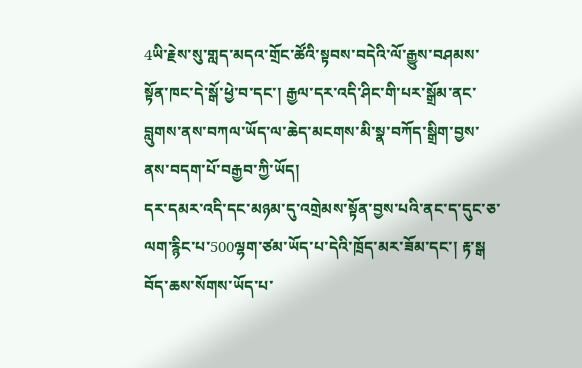4ཡི་རྗེས་སུ་གླད་མདའ་གྲོང་ཚོའི་སྟབས་བདེའི་ལོ་རྒྱུས་བཤམས་སྟོན་ཁང་དེ་སྒོ་ཕྱེ་བ་དང་། རྒྱལ་དར་འདི་ཤིང་གི་པར་སྒྲོམ་ནང་བླུགས་ནས་བཀལ་ཡོད་ལ་ཆེད་མངགས་མི་སྣ་བཀོད་སྒྲིག་བྱས་ནས་བདག་པོ་བརྒྱབ་ཀྱི་ཡོད།
དར་དམར་འདི་དང་མཉམ་དུ་འགྲེམས་སྟོན་བྱས་པའི་ནང་ད་དུང་ཅ་ལག་རྙིང་པ་500ལྷག་ཙམ་ཡོད་པ་དེའི་ཁྲོད་མར་ཟོམ་དང་། རྟ་སྒ བོད་ཆས་སོགས་ཡོད་པ་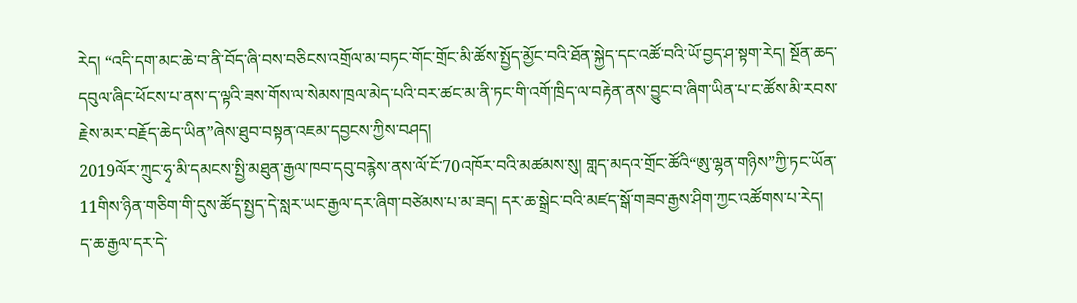རེད། “འདི་དག་མང་ཆེ་བ་ནི་བོད་ཞི་བས་བཅིངས་འགྲོལ་མ་བཏང་གོང་གྲོང་མི་ཚོས་སྤྱོད་མྱོང་བའི་ཐོན་སྐྱེད་དང་འཚོ་བའི་ཡོ་བྱད་ཤ་སྟག་རེད། སྔོན་ཆད་དབུལ་ཞིང་ཕོངས་པ་ནས་ད་ལྟའི་ཟས་གོས་ལ་སེམས་ཁྲལ་མེད་པའི་བར་ཚང་མ་ནི་ཏང་གི་འགོ་ཁྲིད་ལ་བརྟེན་ནས་བྱུང་བ་ཞིག་ཡིན་པ་ང་ཚོས་མི་རབས་རྗེས་མར་བརྗོད་ཆེད་ཡིན”ཞེས་ཐུབ་བསྟན་འཇམ་དབྱངས་ཀྱིས་བཤད།
2019ལོར་ཀྲུང་ཧྭ་མི་དམངས་སྤྱི་མཐུན་རྒྱལ་ཁབ་དབུ་བརྙེས་ནས་ལོ་ངོ་70འཁོར་བའི་མཚམས་སུ། གླད་མདའ་གྲོང་ཚོའི“ཨུ་ལྷན་གཉིས”ཀྱི་ཏང་ཡོན་11གིས་ཉིན་གཅིག་གི་དུས་ཚོད་སྤྱད་དེ་སླར་ཡང་རྒྱལ་དར་ཞིག་བཙེམས་པ་མ་ཟད། དར་ཆ་སྒྲེང་བའི་མཛད་སྒོ་གཟབ་རྒྱས་ཤིག་ཀྱང་འཚོགས་པ་རེད།
ད་ཆ་རྒྱལ་དར་དེ་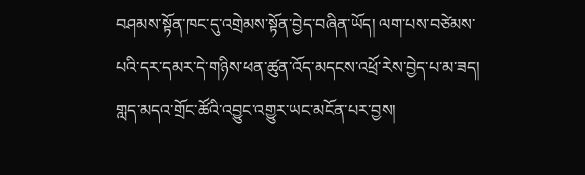བཤམས་སྟོན་ཁང་དུ་འགྲེམས་སྟོན་བྱེད་བཞིན་ཡོད། ལག་པས་བཙེམས་པའི་དར་དམར་དེ་གཉིས་ཕན་ཚུན་འོད་མདངས་འཕྲོ་རེས་བྱེད་པ་མ་ཟད། གླད་མདའ་གྲོང་ཚོའི་འབྱུང་འགྱུར་ཡང་མངོན་པར་བྱས།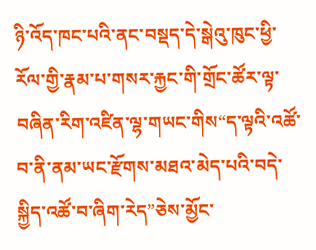ཉི་འོད་ཁང་པའི་ནང་བསྡད་དེ་སྒེའུ་ཁུང་ཕྱི་རོལ་གྱི་རྣམ་པ་གསར་རྐྱང་གི་གྲོང་ཚོར་ལྟ་བཞིན་རིག་འཛིན་ལྷ་གཡང་གིས“ད་ལྟའི་འཚོ་བ་ནི་ནམ་ཡང་རྫོགས་མཐའ་མེད་པའི་བདེ་སྐྱིད་འཚོ་བ་ཞིག་རེད”ཅེས་མྱོང་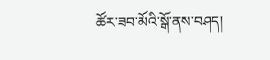ཚོར་ཟབ་མོའི་སྒོ་ནས་བཤད།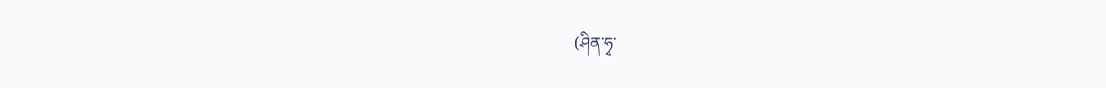(ཤིན་ཧྭ་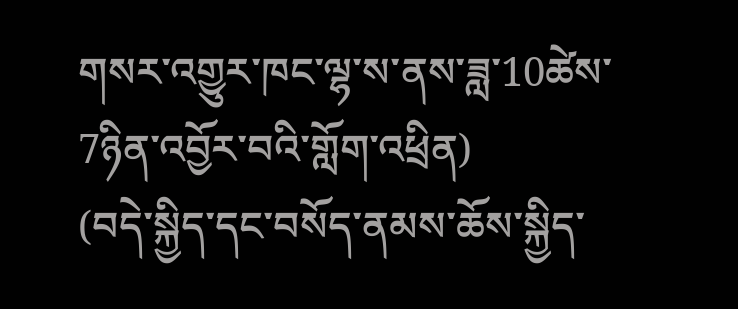གསར་འགྱུར་ཁང་ལྷ་ས་ནས་ཟླ་10ཚེས་7ཉིན་འབྱོར་བའི་གློག་འཕྲིན)
(བདེ་སྐྱིད་དང་བསོད་ནམས་ཆོས་སྐྱིད་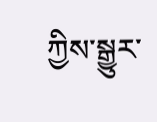ཀྱིས་སྒྱུར་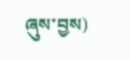ཞུས་བྱས)